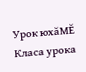Урок юхăМĔ Класа урока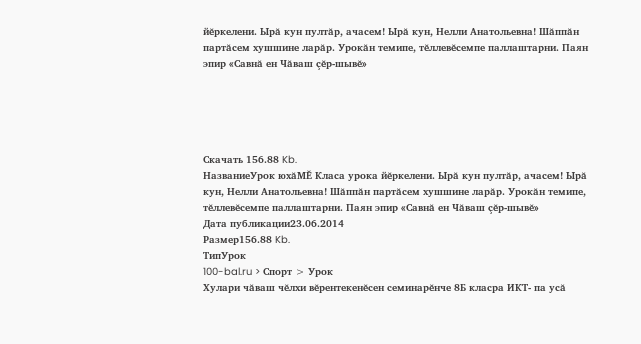йĕркелени. Ырă кун пултăр, ачасем! Ырă кун, Нелли Анатольевна! Шăппăн партăсем хушшине ларăр. Урокăн темипе, тĕллевĕсемпе паллаштарни. Паян эпир «Савнă ен Чăваш çĕр-шывĕ»





Скачать 156.88 Kb.
НазваниеУрок юхăМĔ Класа урока йĕркелени. Ырă кун пултăр, ачасем! Ырă кун, Нелли Анатольевна! Шăппăн партăсем хушшине ларăр. Урокăн темипе, тĕллевĕсемпе паллаштарни. Паян эпир «Савнă ен Чăваш çĕр-шывĕ»
Дата публикации23.06.2014
Размер156.88 Kb.
ТипУрок
100-bal.ru > Спорт > Урок
Хулари чăваш чĕлхи вĕрентекенĕсен семинарĕнче 8Б класра ИКТ- па усă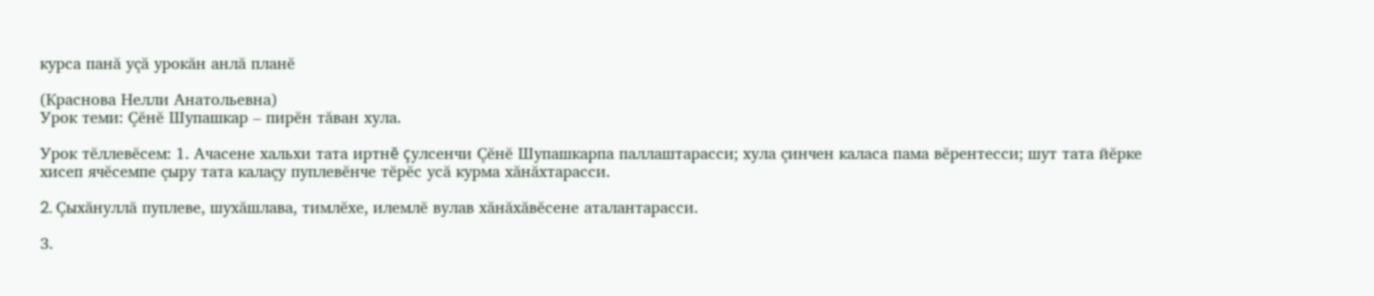курса панă уçă урокăн анлă планĕ

(Краснова Нелли Анатольевна)
Урок теми: Çĕнĕ Шупашкар – пирĕн тăван хула.

Урок тĕллевĕсем: 1. Ачасене хальхи тата иртнĕ çулсенчи Çĕнĕ Шупашкарпа паллаштарасси; хула çинчен каласа пама вĕрентесси; шут тата йĕрке хисеп ячĕсемпе çыру тата калаçу пуплевĕнче тĕрĕс усă курма хăнăхтарасси.

2. Çыхăнуллă пуплеве, шухăшлава, тимлĕхе, илемлĕ вулав хăнăхăвĕсене аталантарасси.

3.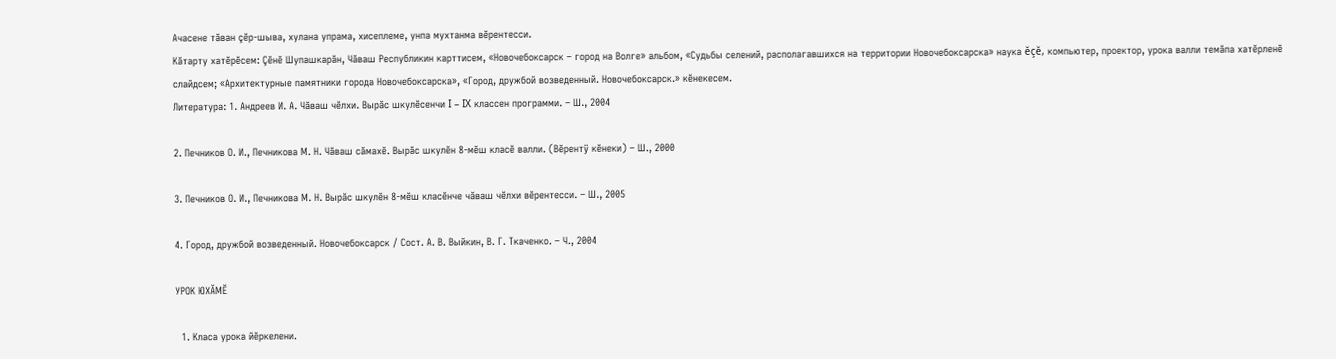Ачасене тăван çĕр-шыва, хулана упрама, хисеплеме, унпа мухтанма вĕрентесси.
Кăтарту хатĕрĕсем: Çĕнĕ Шупашкарăн, Чăваш Республикин карттисем, «Новочебоксарск – город на Волге» альбом, «Судьбы селений, располагавшихся на территории Новочебоксарска» наука ĕçĕ, компьютер, проектор, урока валли темăпа хатĕрленĕ слайдсем; «Архитектурные памятники города Новочебоксарска», «Город, дружбой возведенный. Новочебоксарск.» кĕнекесем.
Литература: 1. Андреев И. А. Чăваш чĕлхи. Вырăс шкулĕсенчи I – IX классен программи. – Ш., 2004

2. Печников О. И., Печникова М. Н. Чăваш сăмахĕ. Вырăс шкулĕн 8-мĕш класĕ валли. (Вĕрентÿ кĕнеки) – Ш., 2000

3. Печников О. И., Печникова М. Н. Вырăс шкулĕн 8-мĕш класĕнче чăваш чĕлхи вĕрентесси. – Ш., 2005

4. Город, дружбой возведенный. Новочебоксарск / Сост. А. В. Выйкин, В. Г. Ткаченко. – Ч., 2004

УРОК ЮХĂМĔ

  1. Класа урока йĕркелени.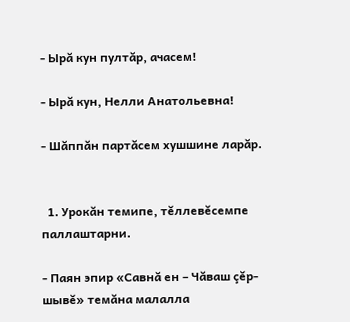- Ырă кун пултăр, ачасем!

- Ырă кун, Нелли Анатольевна!

- Шăппăн партăсем хушшине ларăр.


  1. Урокăн темипе, тĕллевĕсемпе паллаштарни.

- Паян эпир «Савнă ен – Чăваш çĕр-шывĕ» темăна малалла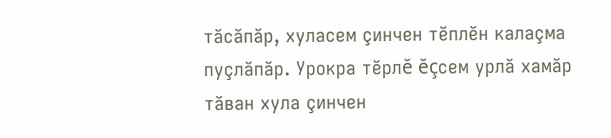тăсăпăр, хуласем çинчен тĕплĕн калаçма пуçлăпăр. Урокра тĕрлĕ ĕçсем урлă хамăр тăван хула çинчен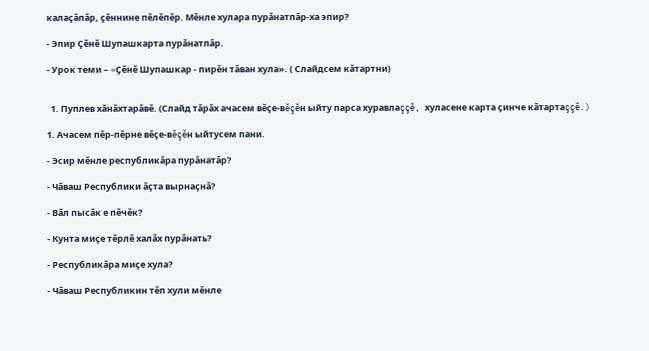калаçăпăр, çĕннине пĕлĕпĕр. Мĕнле хулара пурăнатпăр-ха эпир?

- Эпир Çĕнĕ Шупашкарта пурăнатпăр.

- Урок теми – «Çĕнĕ Шупашкар - пирĕн тăван хула». ( Слайдсем кăтартни)


  1. Пуплев хăнăхтарăвĕ. (Слайд тăрăх ачасем вĕçе-вĕçĕн ыйту парса хуравлаççĕ, хуласене карта çинче кăтартаççĕ.)

1. Ачасем пĕр-пĕрне вĕçе-вĕçĕн ыйтусем пани.

- Эсир мĕнле республикăра пурăнатăр?

- Чăваш Республики ăçта вырнаçнă?

- Вăл пысăк е пĕчĕк?

- Кунта миçе тĕрлĕ халăх пурăнать?

- Республикăра миçе хула?

- Чăваш Республикин тĕп хули мĕнле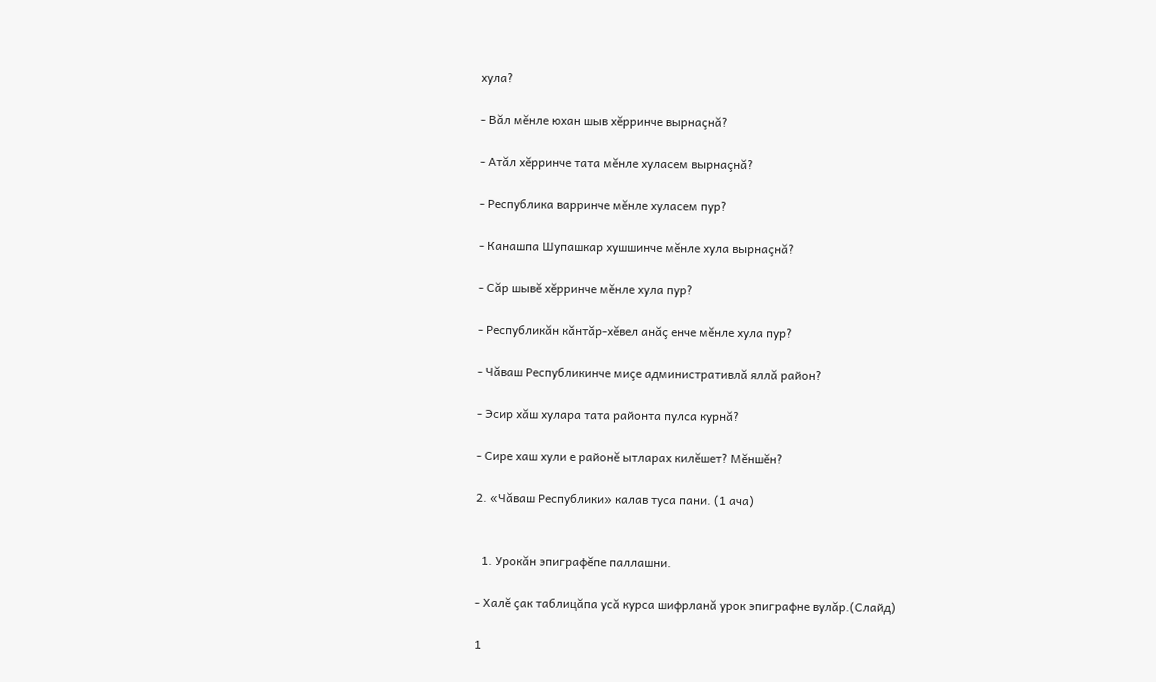хула?

- Вăл мĕнле юхан шыв хĕрринче вырнаçнă?

- Атăл хĕрринче тата мĕнле хуласем вырнаçнă?

- Республика варринче мĕнле хуласем пур?

- Канашпа Шупашкар хушшинче мĕнле хула вырнаçнă?

- Сăр шывĕ хĕрринче мĕнле хула пур?

- Республикăн кăнтăр-хĕвел анăç енче мĕнле хула пур?

- Чăваш Республикинче миçе административлă яллă район?

- Эсир хăш хулара тата районта пулса курнă?

- Сире хаш хули е районĕ ытларах килĕшет? Мĕншĕн?

2. «Чăваш Республики» калав туса пани. (1 ача)


  1. Урокăн эпиграфĕпе паллашни.

- Халĕ çак таблицăпа усă курса шифрланă урок эпиграфне вулăр.(Слайд)

1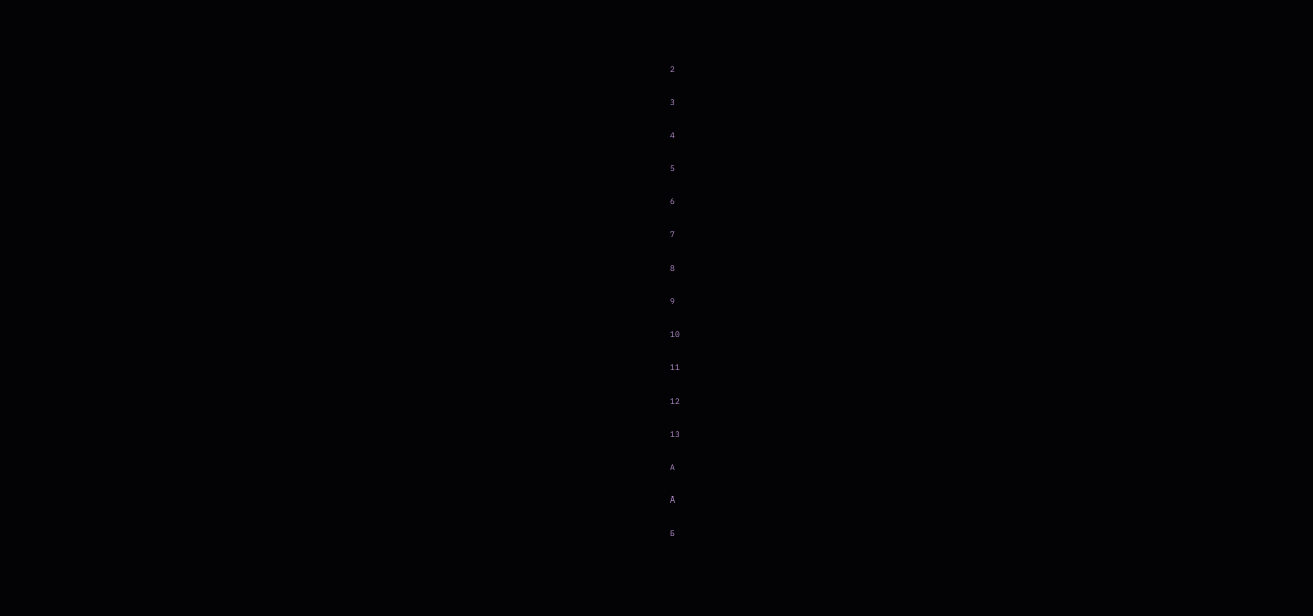2

3

4

5

6

7

8

9

10

11

12

13

А

Ă

Б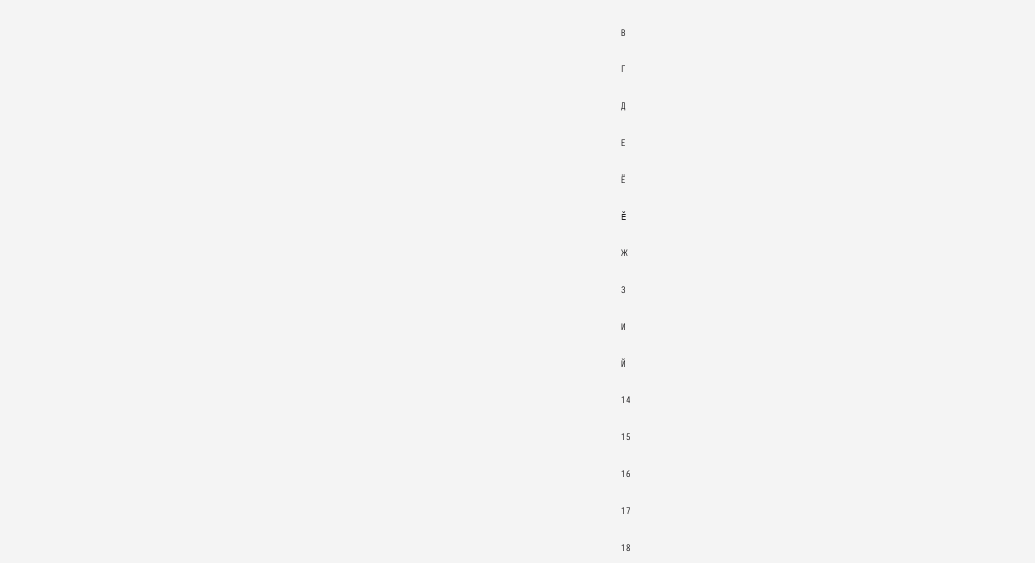В

Г

Д

Е

Ё

Ĕ

Ж

З

И

Й

14

15

16

17

18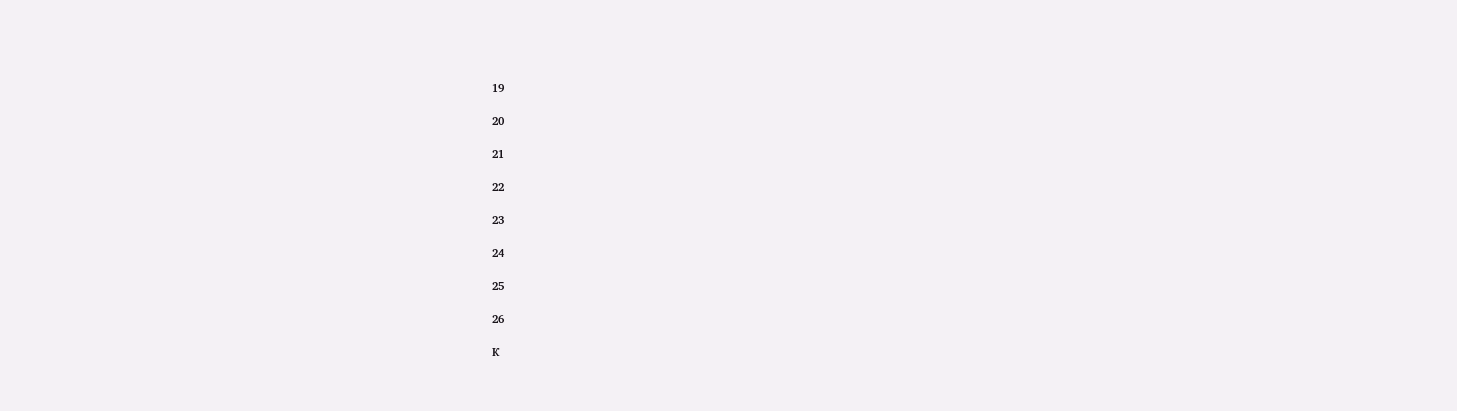19

20

21

22

23

24

25

26

К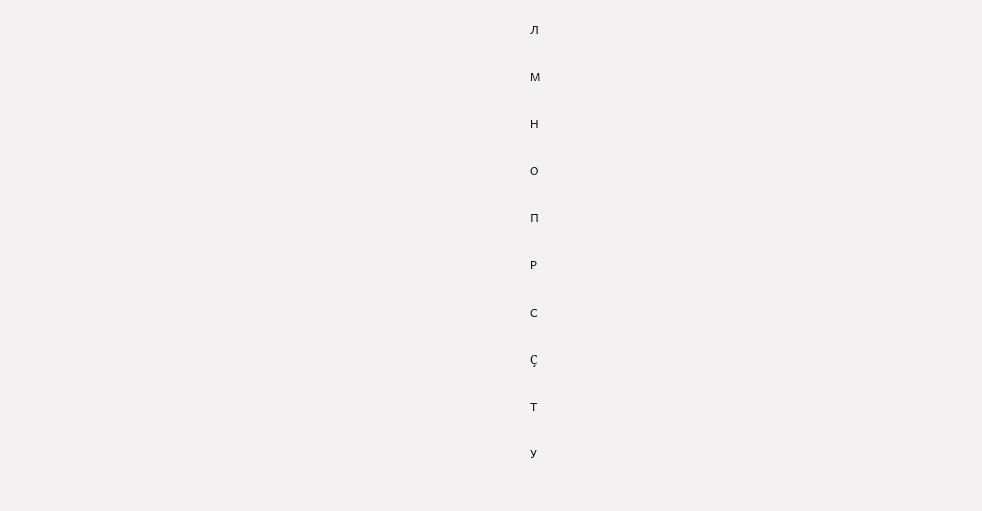Л

М

Н

О

П

Р

С

Ç

Т

У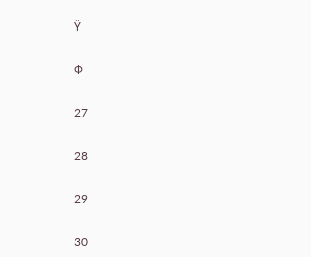Ÿ

Ф

27

28

29

30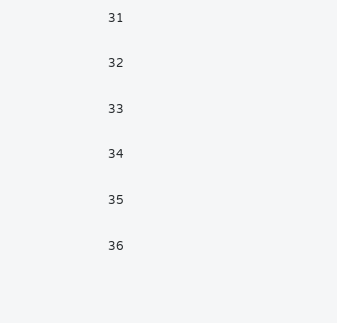31

32

33

34

35

36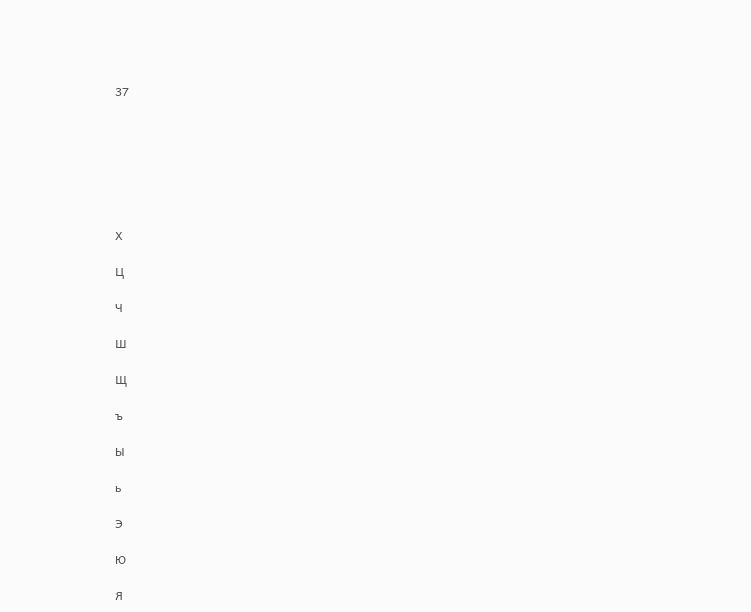37







Х

Ц

Ч

Ш

Щ

ъ

Ы

ь

Э

Ю

Я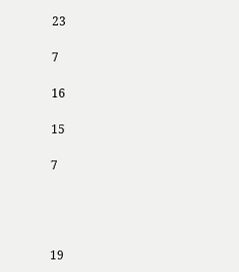23

7

16

15

7




19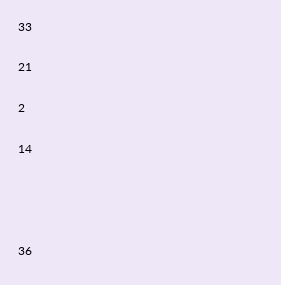33

21

2

14




36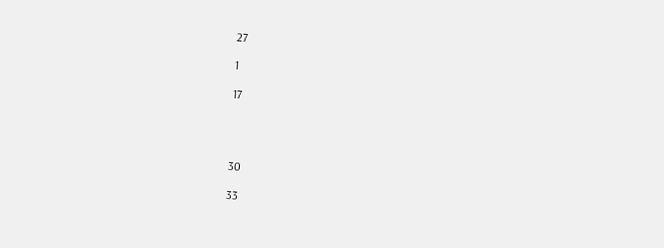27

1

17




30

33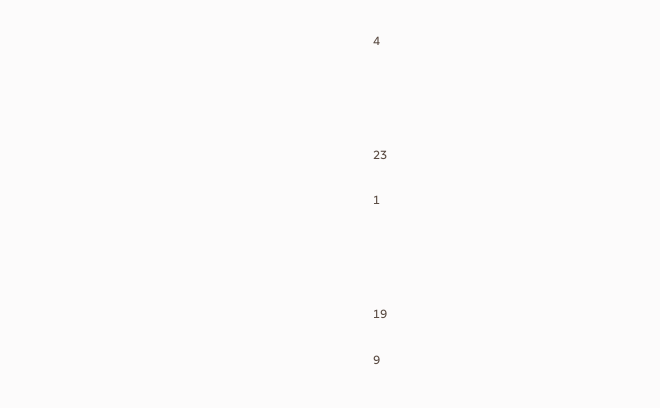4




23

1




19

9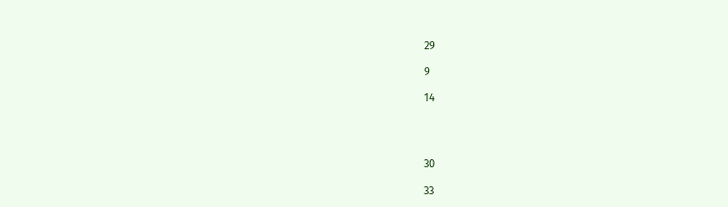29

9

14




30

33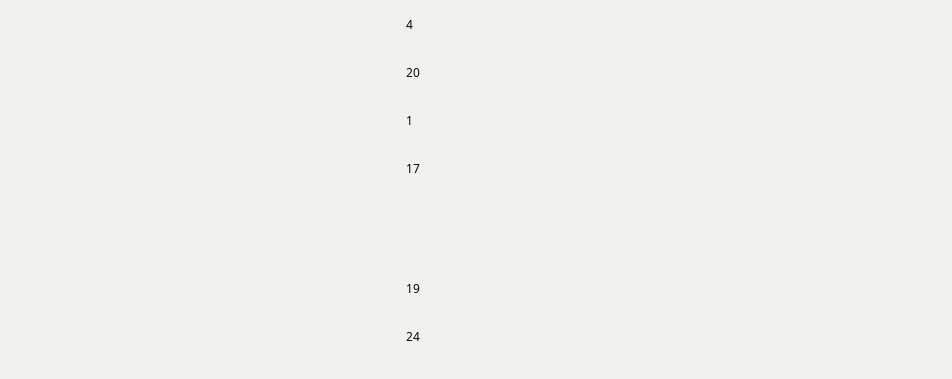4

20

1

17




19

24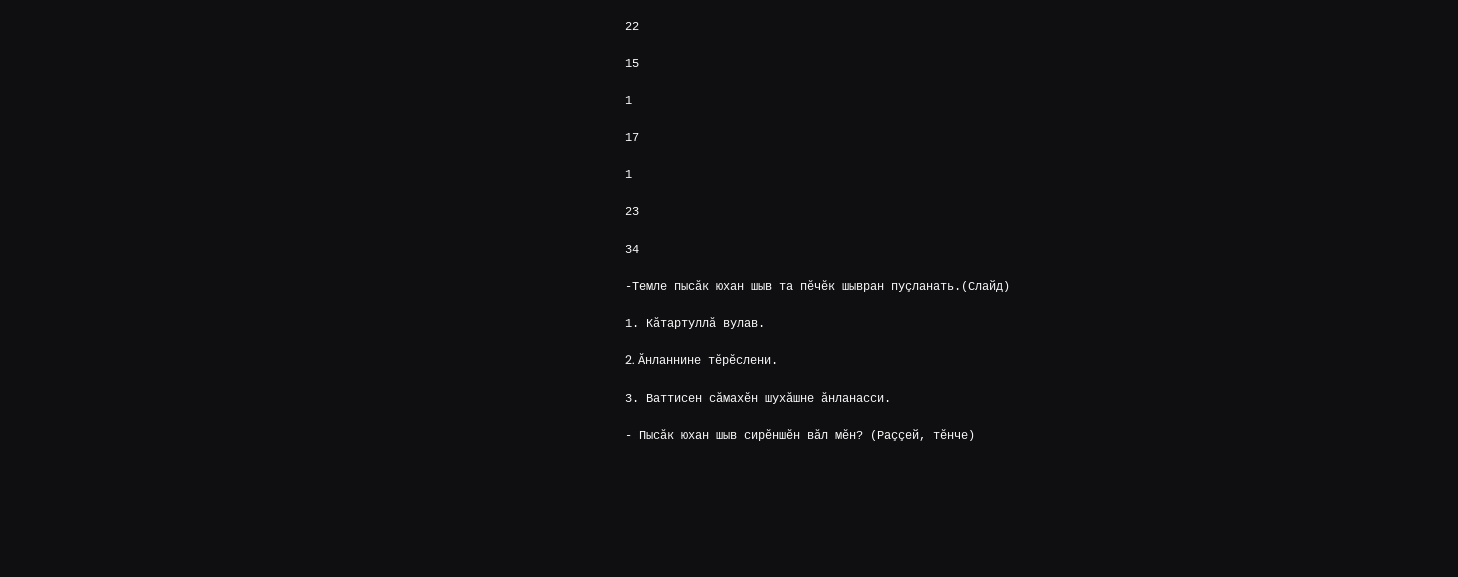22

15

1

17

1

23

34

-Темле пысăк юхан шыв та пĕчĕк шывран пуçланать.(Слайд)

1. Кăтартуллă вулав.

2. Ăнланнине тĕрĕслени.

3. Ваттисен сăмахĕн шухăшне ăнланасси.

- Пысăк юхан шыв сирĕншĕн вăл мĕн? (Раççей, тĕнче)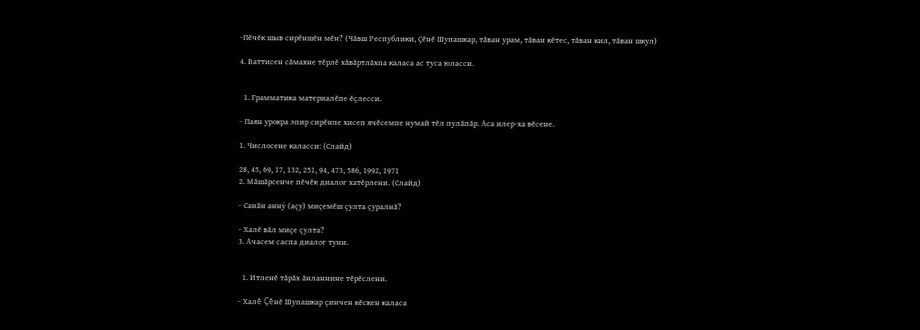-Пĕчĕк шыв сирĕншĕн мĕн? (Чăвш Республики, Çĕнĕ Шупашкар, тăван урам, тăван кĕтес, тăван кил, тăван шкул)

4. Ваттисен сăмахне тĕрлĕ хăвăртлăхпа каласа ас туса юласси.


  1. Грамматика материалĕпе ĕçлесси.

- Паян урокра эпир сирĕнпе хисеп ячĕсемпе нумай тĕл пулăпăр. Аса илер-ха вĕсене.

1. Числосене каласси: (Слайд)

28, 45, 69, 17, 132, 251, 94, 473, 586, 1992, 1971
2. Мăшăрсенче пĕчĕк диалог хатĕрлени. (Слайд)

- Санăн аннÿ (аçу) миçемĕш çулта çуралнă?

- Халĕ вăл миçе çулта?
3. Ачасем саспа диалог туни.


  1. Итленĕ тăрăх ăнланнине тĕрĕслени.

- Халĕ Çĕнĕ Шупашкар çинчен кĕскен каласа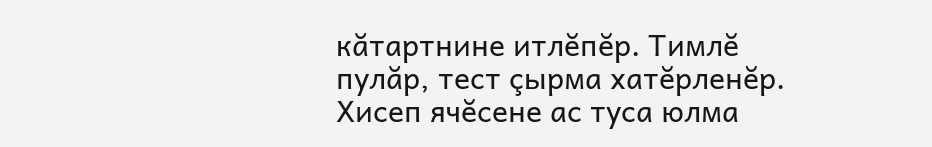кăтартнине итлĕпĕр. Тимлĕ пулăр, тест çырма хатĕрленĕр. Хисеп ячĕсене ас туса юлма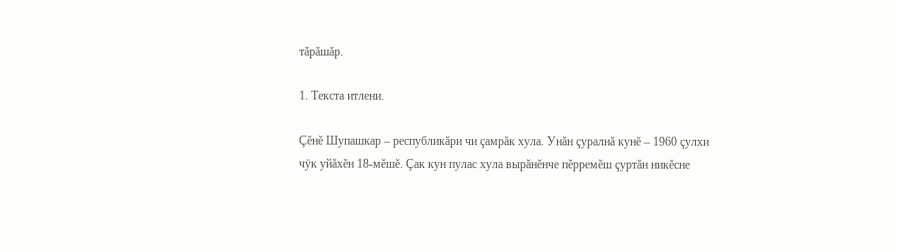тăрăшăр.

1. Текста итлени.

Çĕнĕ Шупашкар – республикăри чи çамрăк хула. Унăн çуралнă кунĕ – 1960 çулхи чÿк уйăхĕн 18-мĕшĕ. Çак кун пулас хула вырăнĕнче пĕрремĕш çуртăн никĕсне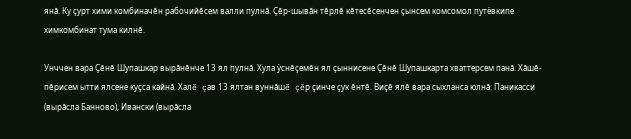янă. Ку çурт хими комбиначĕн рабочийĕсем валли пулнă. Çĕр-шывăн тĕрлĕ кĕтесĕсенчен çынсем комсомол путёвкипе химкомбинат тума килнĕ.

Унччен вара Çĕнĕ Шупашкар вырăнĕнче 13 ял пулнă. Хула ÿснĕçемĕн ял çыннисене Çĕнĕ Шупашкарта хваттерсем панă. Хăшĕ-пĕрисем ытти ялсене куçса кайнă. Халĕ çав 13 ялтан вуннăшĕ çĕр çинче çук ĕнтĕ. Виçĕ ялĕ вара сыхланса юлнă: Паникасси (вырăсла Банново), Ивански (вырăсла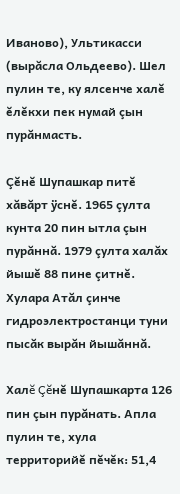Иваново), Ультикасси (вырăсла Ольдеево). Шел пулин те, ку ялсенче халĕ ĕлĕкхи пек нумай çын пурăнмасть.

Çĕнĕ Шупашкар питĕ хăвăрт ÿснĕ. 1965 çулта кунта 20 пин ытла çын пурăннă. 1979 çулта халăх йышĕ 88 пине çитнĕ. Хулара Атăл çинче гидроэлектростанци туни пысăк вырăн йышăннă.

Халĕ Çĕнĕ Шупашкарта 126 пин çын пурăнать. Апла пулин те, хула территорийĕ пĕчĕк: 51,4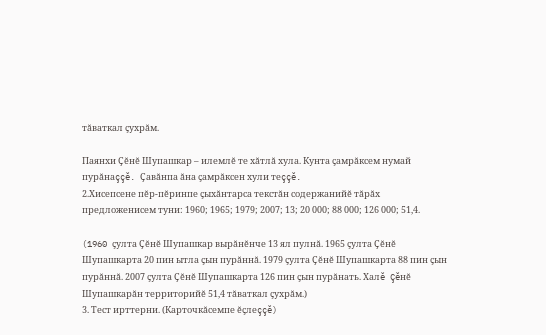тăваткал çухрăм.

Паянхи Çĕнĕ Шупашкар – илемлĕ те хăтлă хула. Кунта çамрăксем нумай пурăнаççĕ. Çавăнпа ăна çамрăксен хули теççĕ.
2.Хисепсене пĕр-пĕринпе çыхăнтарса текстăн содержанийĕ тăрăх предложенисем туни: 1960; 1965; 1979; 2007; 13; 20 000; 88 000; 126 000; 51,4.

(1960 çулта Çĕнĕ Шупашкар вырăнĕнче 13 ял пулнă. 1965 çулта Çĕнĕ Шупашкарта 20 пин ытла çын пурăннă. 1979 çулта Çĕнĕ Шупашкарта 88 пин çын пурăннă. 2007 çулта Çĕнĕ Шупашкарта 126 пин çын пурăнать. Халĕ Çĕнĕ Шупашкарăн территорийĕ 51,4 тăваткал çухрăм.)
3. Тест ирттерни. (Карточкăсемпе ĕçлеççĕ)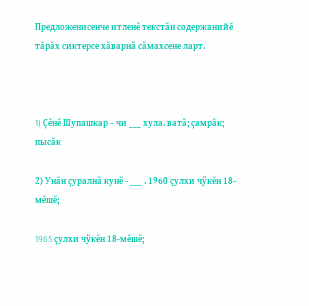Предложенисенче итленĕ текстăн содержанийĕ тăрăх сиктерсе хăварнă сăмахсене ларт.



1) Çĕнĕ Шупашкар – чи ___ хула. ватă; çамрăк; пысăк

2) Унăн çуралнă кунĕ - ___ . 1960 çулхи чÿкĕн 18-мĕшĕ;

1965 çулхи чÿкĕн 18-мĕшĕ;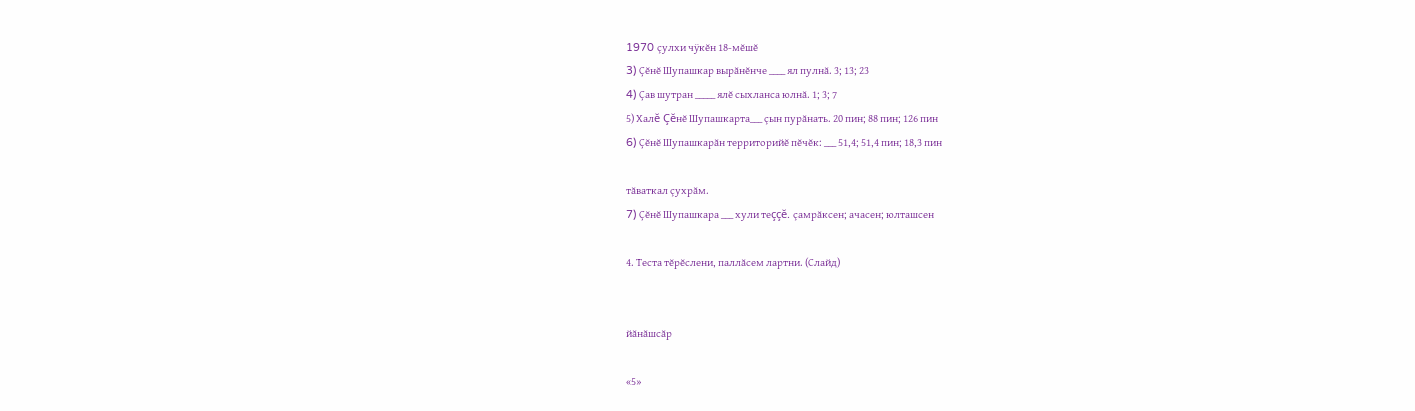1970 çулхи чÿкĕн 18-мĕшĕ
3) Çĕнĕ Шупашкар вырăнĕнче ____ ял пулнă. 3; 13; 23
4) Çав шутран _____ ялĕ сыхланса юлнă. 1; 3; 7
5) Халĕ Çĕнĕ Шупашкарта___ çын пурăнать. 20 пин; 88 пин; 126 пин
6) Çĕнĕ Шупашкарăн территорийĕ пĕчĕк: ___ 51,4; 51,4 пин; 18,3 пин

тăваткал çухрăм.
7) Çĕнĕ Шупашкара ___ хули теççĕ. çамрăксен; ачасен; юлташсен

4. Теста тĕрĕслени, паллăсем лартни. (Слайд)


йăнăшсăр

«5»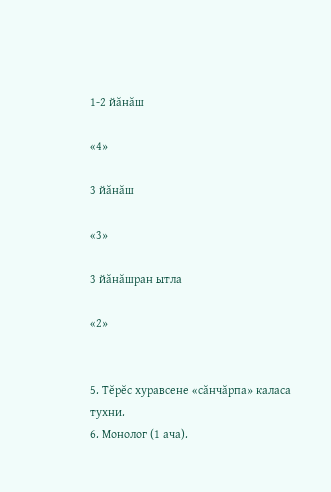1-2 йăнăш

«4»

3 йăнăш

«3»

3 йăнăшран ытла

«2»


5. Тĕрĕс хуравсене «сăнчăрпа» каласа тухни.
6. Монолог (1 ача).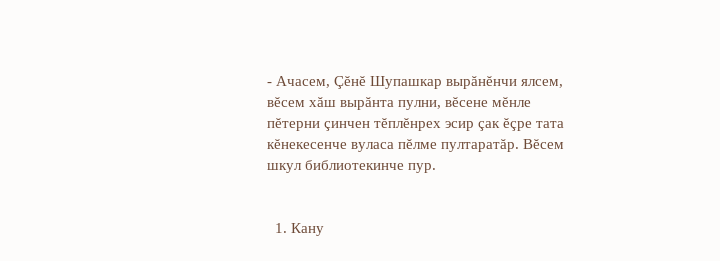- Ачасем, Çĕнĕ Шупашкар вырăнĕнчи ялсем, вĕсем хăш вырăнта пулни, вĕсене мĕнле пĕтерни çинчен тĕплĕнрех эсир çак ĕçре тата кĕнекесенче вуласа пĕлме пултаратăр. Вĕсем шкул библиотекинче пур.


  1. Кану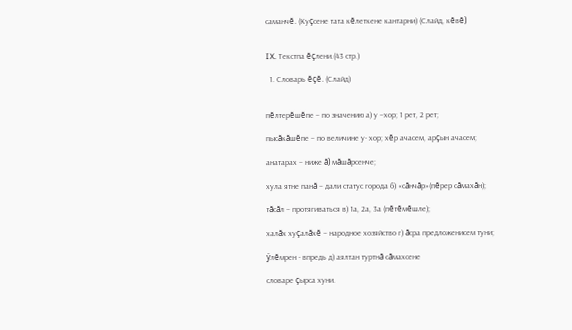саманчĕ. (Куçсене тата кĕлеткене кантарни) (Слайд, кĕвĕ)


IX. Текстпа ĕçлени.(43 стр.)

  1. Словарь ĕçĕ. (Слайд)


пĕлтерĕшĕпе – по значению а) у –хор; 1 рет, 2 рет;

пысăкăшĕпе – по величине у- хор; хĕр ачасем, арçын ачасем;

анатарах – ниже ă) мăшăрсенче;

хула ятне панă – дали статус города б) «сăнчăр»(пĕрер сăмахăн);

тăсăл – протягиваться в) 1а, 2а, 3а (пĕтĕмĕшле);

халăх хуçалăхĕ – народное хозяйство г) ăсра предложенисем туни;

ÿлĕмрен - впредь д) аялтан туртнă сăмахсене

словаре çырса хуни.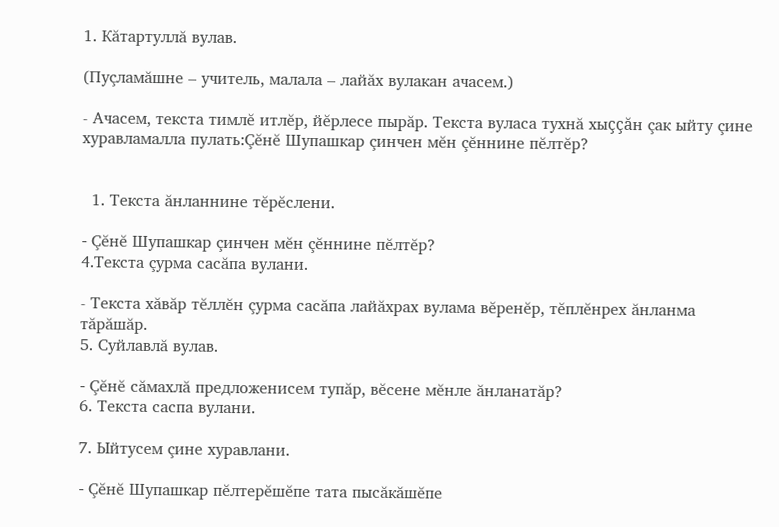1. Кăтартуллă вулав.

(Пуçламăшне – учитель, малала – лайăх вулакан ачасем.)

- Ачасем, текста тимлĕ итлĕр, йĕрлесе пырăр. Текста вуласа тухнă хыççăн çак ыйту çине хуравламалла пулать:Çĕнĕ Шупашкар çинчен мĕн çĕннине пĕлтĕр?


  1. Текста ăнланнине тĕрĕслени.

- Çĕнĕ Шупашкар çинчен мĕн çĕннине пĕлтĕр?
4.Текста çурма сасăпа вулани.

- Текста хăвăр тĕллĕн çурма сасăпа лайăхрах вулама вĕренĕр, тĕплĕнрех ăнланма тăрăшăр.
5. Суйлавлă вулав.

- Çĕнĕ сăмахлă предложенисем тупăр, вĕсене мĕнле ăнланатăр?
6. Текста саспа вулани.

7. Ыйтусем çине хуравлани.

- Çĕнĕ Шупашкар пĕлтерĕшĕпе тата пысăкăшĕпе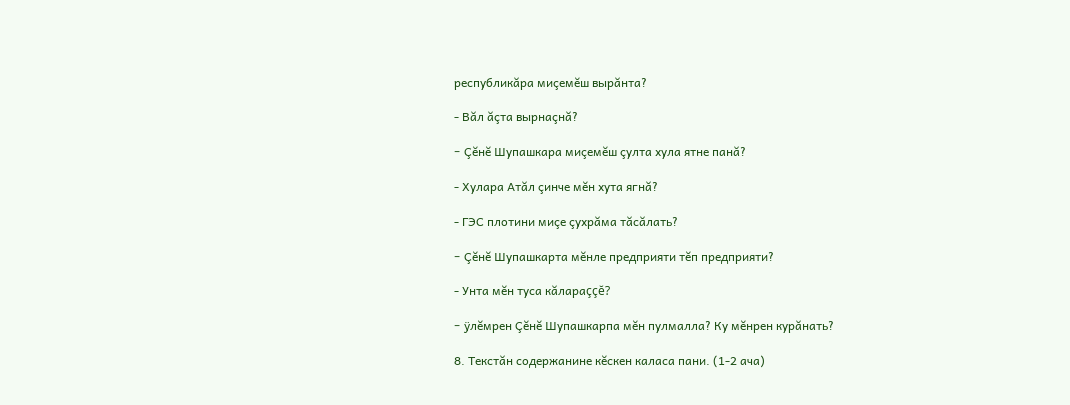республикăра миçемĕш вырăнта?

- Вăл ăçта вырнаçнă?

- Çĕнĕ Шупашкара миçемĕш çулта хула ятне панă?

- Хулара Атăл çинче мĕн хута ягнă?

- ГЭС плотини миçе çухрăма тăсăлать?

- Çĕнĕ Шупашкарта мĕнле предприяти тĕп предприяти?

- Унта мĕн туса кăлараççĕ?

- ÿлĕмрен Çĕнĕ Шупашкарпа мĕн пулмалла? Ку мĕнрен курăнать?

8. Текстăн содержанине кĕскен каласа пани. (1-2 ача)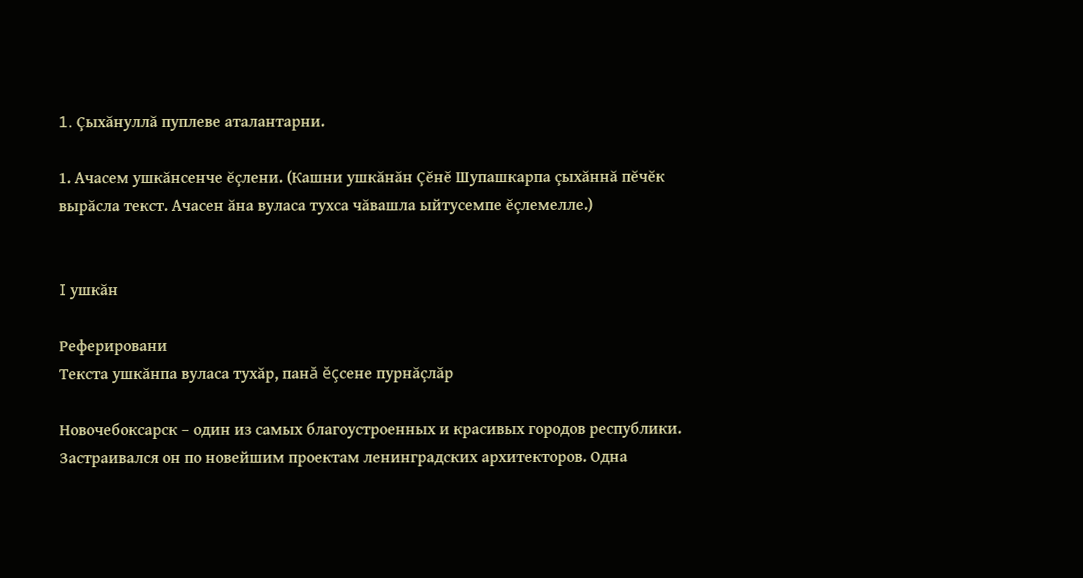1. Çыхăнуллă пуплеве аталантарни.

1. Ачасем ушкăнсенче ĕçлени. (Кашни ушкăнăн Çĕнĕ Шупашкарпа çыхăннă пĕчĕк вырăсла текст. Ачасен ăна вуласа тухса чăвашла ыйтусемпе ĕçлемелле.)


I ушкăн

Реферировани
Текста ушкăнпа вуласа тухăр, панă ĕçсене пурнăçлăр

Новочебоксарск – один из самых благоустроенных и красивых городов республики. Застраивался он по новейшим проектам ленинградских архитекторов. Одна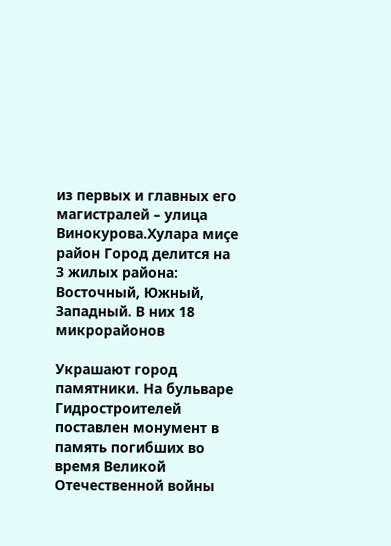из первых и главных его магистралей – улица Винокурова.Хулара миçе район Город делится на 3 жилых района: Восточный, Южный, Западный. В них 18 микрорайонов

Украшают город памятники. На бульваре Гидростроителей поставлен монумент в память погибших во время Великой Отечественной войны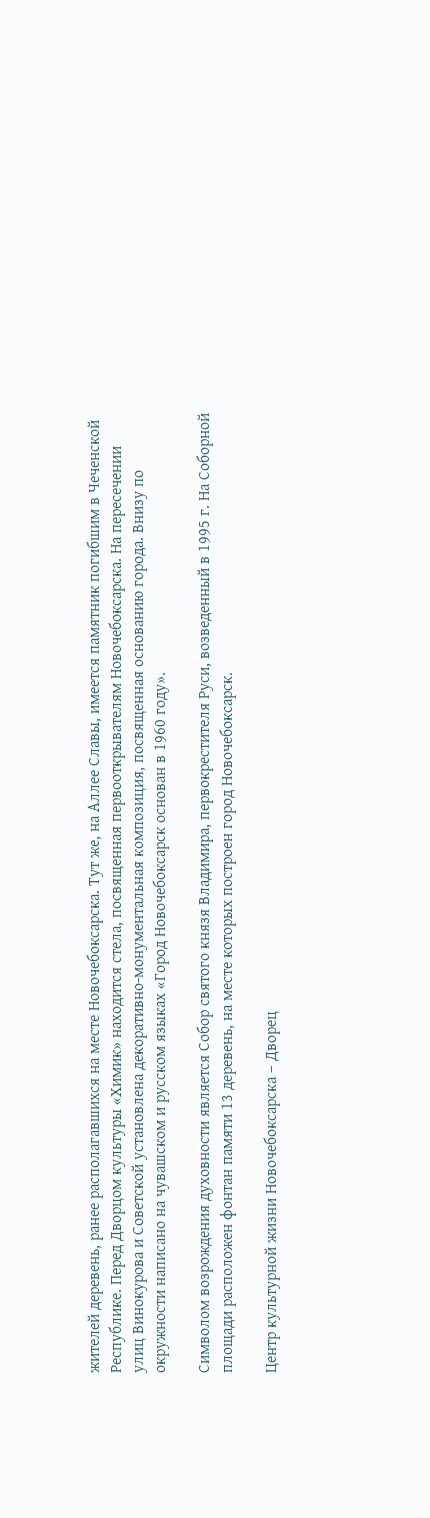жителей деревень, ранее располагавшихся на месте Новочебоксарска. Тут же, на Аллее Славы, имеется памятник погибшим в Чеченской Республике. Перед Дворцом культуры «Химик» находится стела, посвященная первооткрывателям Новочебоксарска. На пересечении улиц Винокурова и Советской установлена декоративно-монументальная композиция, посвященная основанию города. Внизу по окружности написано на чувашском и русском языках «Город Новочебоксарск основан в 1960 году».

Символом возрождения духовности является Собор святого князя Владимира, первокрестителя Руси, возведенный в 1995 г. На Соборной площади расположен фонтан памяти 13 деревень, на месте которых построен город Новочебоксарск.

Центр культурной жизни Новочебоксарска – Дворец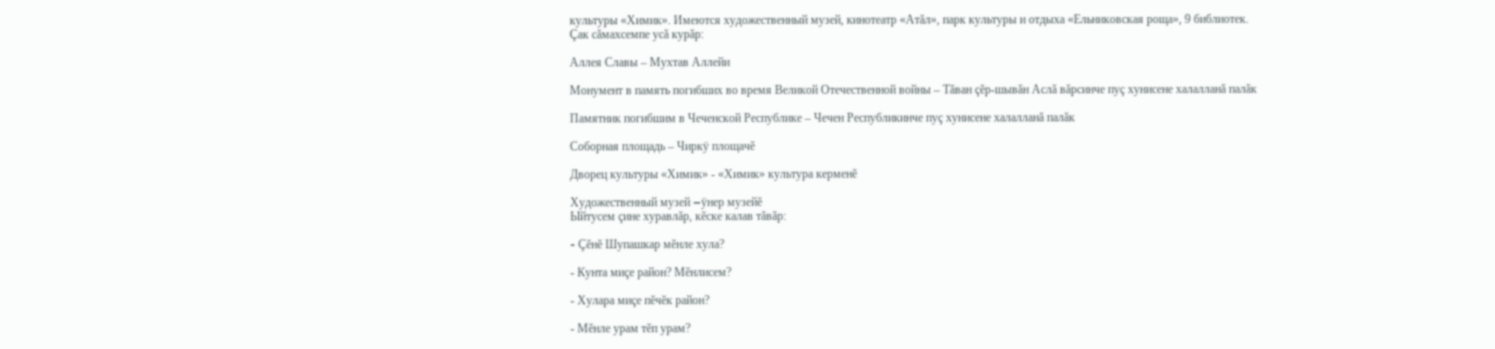культуры «Химик». Имеются художественный музей, кинотеатр «Атăл», парк культуры и отдыха «Ельниковская роща», 9 библиотек.
Çак сăмахсемпе усă курăр:

Аллея Славы – Мухтав Аллейи

Монумент в память погибших во время Великой Отечественной войны – Тăван çĕр-шывăн Аслă вăрсинче пуç хунисене халалланă палăк

Памятник погибшим в Чеченской Республике – Чечен Республикинче пуç хунисене халалланă палăк

Соборная площадь – Чиркÿ площачĕ

Дворец культуры «Химик» - «Химик» культура керменĕ

Художественный музей –ÿнер музейĕ
Ыйтусем çине хуравлăр, кĕске калав тăвăр:

- Çĕнĕ Шупашкар мĕнле хула?

- Кунта миçе район? Мĕнлисем?

- Хулара миçе пĕчĕк район?

- Мĕнле урам тĕп урам?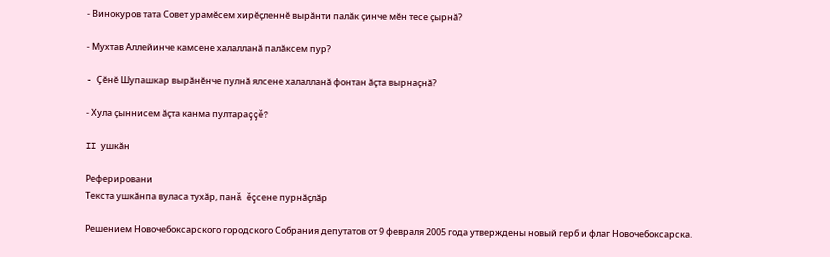- Винокуров тата Совет урамĕсем хирĕçленнĕ вырăнти палăк çинче мĕн тесе çырнă?

- Мухтав Аллейинче камсене халалланă палăксем пур?

- Çĕнĕ Шупашкар вырăнĕнче пулнă ялсене халалланă фонтан ăçта вырнаçнă?

- Хула çыннисем ăçта канма пултараççĕ?

II ушкăн

Реферировани
Текста ушкăнпа вуласа тухăр, панă ĕçсене пурнăçлăр

Решением Новочебоксарского городского Собрания депутатов от 9 февраля 2005 года утверждены новый герб и флаг Новочебоксарска.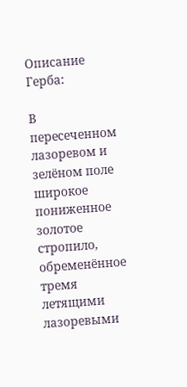Описание Герба:

В пересеченном лазоревом и зелёном поле широкое пониженное золотое стропило, обременённое тремя летящими лазоревыми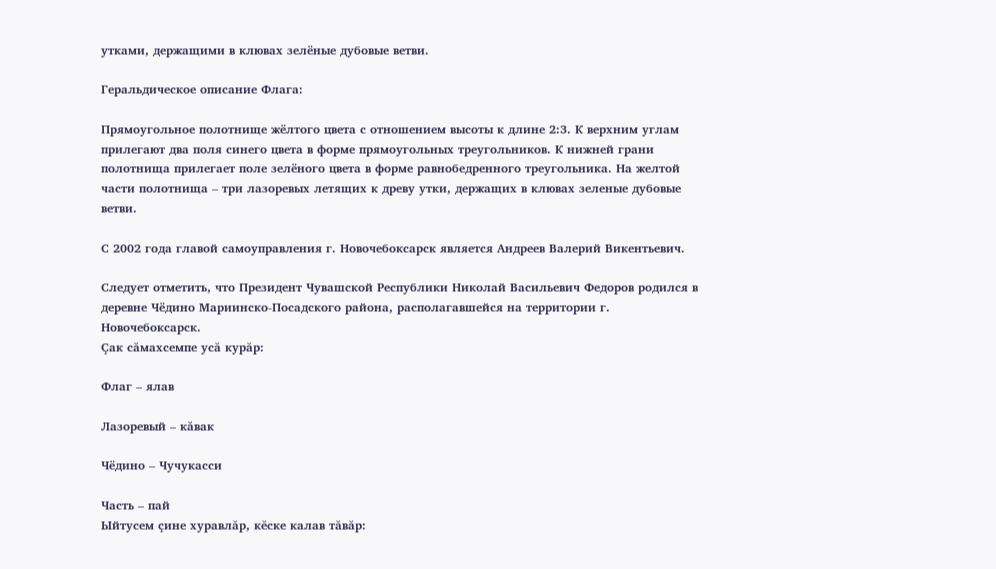утками, держащими в клювах зелёные дубовые ветви.

Геральдическое описание Флага:

Прямоугольное полотнище жёлтого цвета с отношением высоты к длине 2:3. К верхним углам прилегают два поля синего цвета в форме прямоугольных треугольников. К нижней грани полотнища прилегает поле зелёного цвета в форме равнобедренного треугольника. На желтой части полотнища – три лазоревых летящих к древу утки, держащих в клювах зеленые дубовые ветви.

С 2002 года главой самоуправления г. Новочебоксарск является Андреев Валерий Викентьевич.

Следует отметить, что Президент Чувашской Республики Николай Васильевич Федоров родился в деревне Чёдино Мариинско-Посадского района, располагавшейся на территории г. Новочебоксарск.
Çак сăмахсемпе усă курăр:

Флаг – ялав

Лазоревый – кăвак

Чёдино – Чучукасси

Часть – пай
Ыйтусем çине хуравлăр, кĕске калав тăвăр: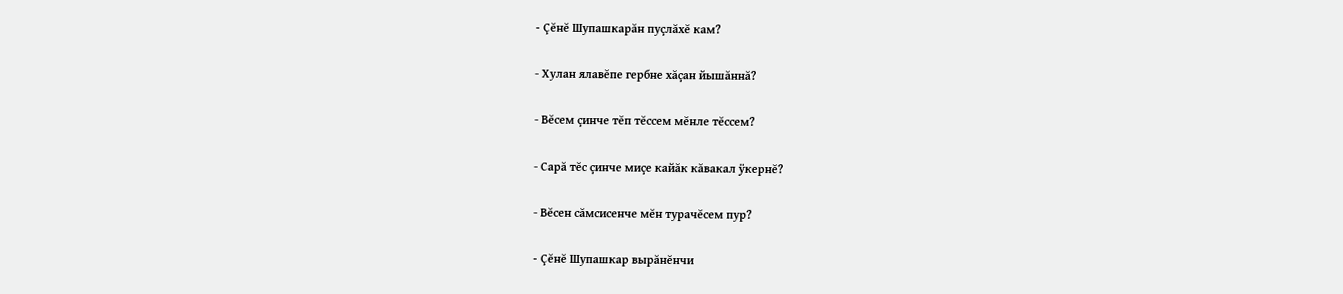- Çĕнĕ Шупашкарăн пуçлăхĕ кам?

- Хулан ялавĕпе гербне хăçан йышăннă?

- Вĕсем çинче тĕп тĕссем мĕнле тĕссем?

- Сарă тĕс çинче миçе кайăк кăвакал ÿкернĕ?

- Вĕсен сăмсисенче мĕн турачĕсем пур?

- Çĕнĕ Шупашкар вырăнĕнчи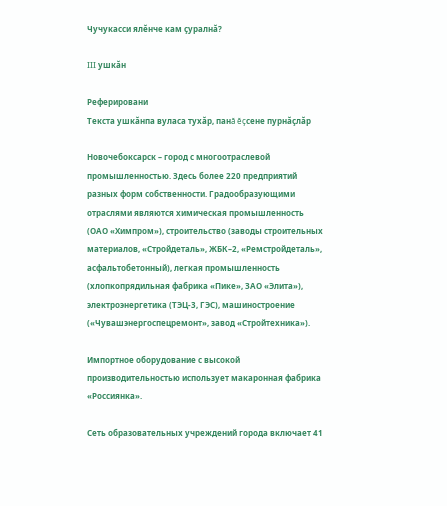Чучукасси ялĕнче кам çуралнă?

III ушкăн

Реферировани
Текста ушкăнпа вуласа тухăр, панă ĕçсене пурнăçлăр

Новочебоксарск – город с многоотраслевой промышленностью. Здесь более 220 предприятий разных форм собственности. Градообразующими отраслями являются химическая промышленность (ОАО «Химпром»), строительство (заводы строительных материалов, «Стройдеталь», ЖБК–2, «Ремстройдеталь», асфальтобетонный), легкая промышленность (хлопкопрядильная фабрика «Пике», ЗАО «Элита»), электроэнергетика (ТЭЦ-3, ГЭС), машиностроение («Чувашэнергоспецремонт», завод «Стройтехника»).

Импортное оборудование с высокой производительностью использует макаронная фабрика «Россиянка».

Сеть образовательных учреждений города включает 41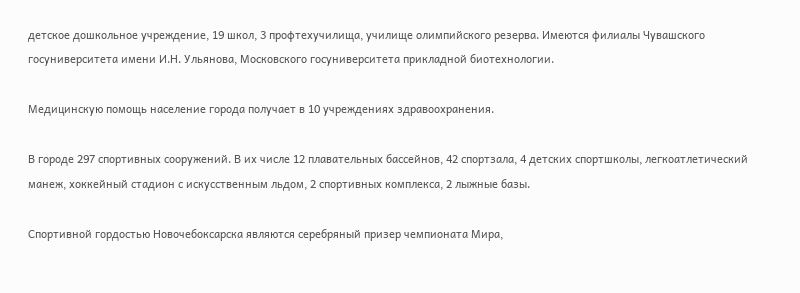детское дошкольное учреждение, 19 школ, 3 профтехучилища, училище олимпийского резерва. Имеются филиалы Чувашского госуниверситета имени И.Н. Ульянова, Московского госуниверситета прикладной биотехнологии.

Медицинскую помощь население города получает в 10 учреждениях здравоохранения.

В городе 297 спортивных сооружений. В их числе 12 плавательных бассейнов, 42 спортзала, 4 детских спортшколы, легкоатлетический манеж, хоккейный стадион с искусственным льдом, 2 спортивных комплекса, 2 лыжные базы.

Спортивной гордостью Новочебоксарска являются серебряный призер чемпионата Мира,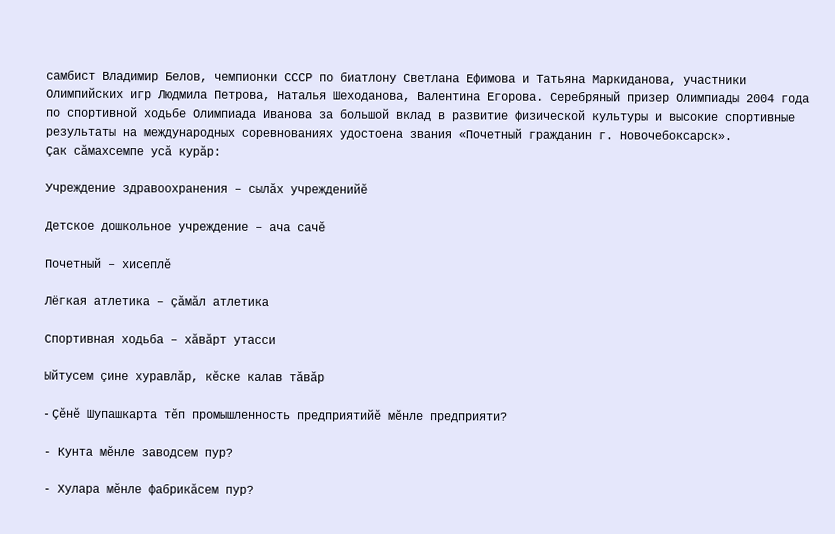самбист Владимир Белов, чемпионки СССР по биатлону Светлана Ефимова и Татьяна Маркиданова, участники Олимпийских игр Людмила Петрова, Наталья Шеходанова, Валентина Егорова. Серебряный призер Олимпиады 2004 года по спортивной ходьбе Олимпиада Иванова за большой вклад в развитие физической культуры и высокие спортивные результаты на международных соревнованиях удостоена звания «Почетный гражданин г. Новочебоксарск».
Çак сăмахсемпе усă курăр:

Учреждение здравоохранения – сылăх учрежденийĕ

Детское дошкольное учреждение – ача сачĕ

Почетный – хисеплĕ

Лёгкая атлетика – çăмăл атлетика

Спортивная ходьба – хăвăрт утасси

Ыйтусем çине хуравлăр, кĕске калав тăвăр

- Çĕнĕ Шупашкарта тĕп промышленность предприятийĕ мĕнле предприяти?

- Кунта мĕнле заводсем пур?

- Хулара мĕнле фабрикăсем пур?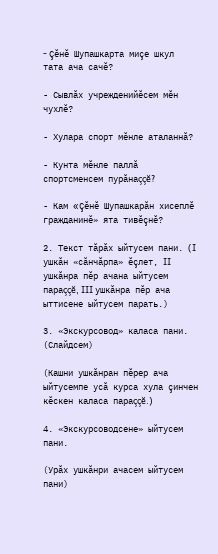- Çĕнĕ Шупашкарта миçе шкул тата ача сачĕ?

- Сывлăх учрежденийĕсем мĕн чухлĕ?

- Хулара спорт мĕнле аталаннă?

- Кунта мĕнле паллă спортсменсем пурăнаççĕ?

- Кам «Çĕнĕ Шупашкарăн хисеплĕ гражданинĕ» ята тивĕçнĕ?

2. Текст тăрăх ыйтусем пани. (I ушкăн «сăнчăрпа» ĕçлет, II ушкăнра пĕр ачана ыйтусем параççĕ, III ушкăнра пĕр ача ыттисене ыйтусем парать.)

3. «Экскурсовод» каласа пани. (Слайдсем)

(Кашни ушкăнран пĕрер ача ыйтусемпе усă курса хула çинчен кĕскен каласа параççĕ.)

4. «Экскурсоводсене» ыйтусем пани.

(Урăх ушкăнри ачасем ыйтусем пани)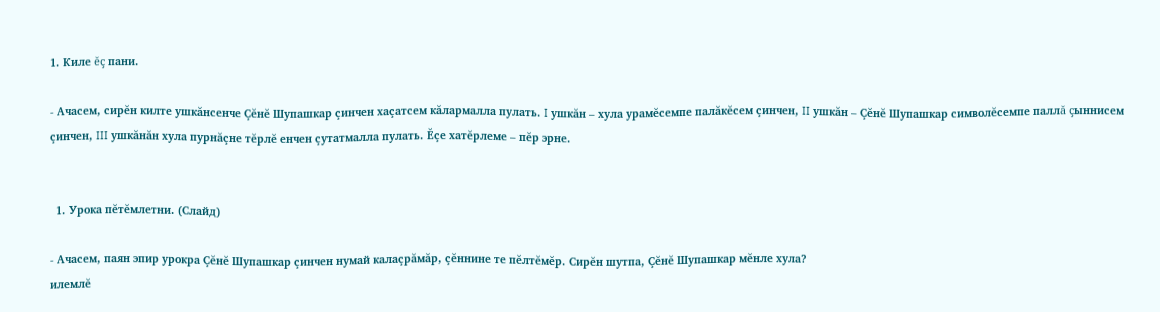1. Киле ĕç пани.

- Ачасем, сирĕн килте ушкăнсенче Çĕнĕ Шупашкар çинчен хаçатсем кăлармалла пулать. I ушкăн – хула урамĕсемпе палăкĕсем çинчен, II ушкăн – Çĕнĕ Шупашкар символĕсемпе паллă çыннисем çинчен, III ушкăнăн хула пурнăçне тĕрлĕ енчен çутатмалла пулать. Ĕçе хатĕрлеме – пĕр эрне.


  1. Урока пĕтĕмлетни. (Слайд)

- Ачасем, паян эпир урокра Çĕнĕ Шупашкар çинчен нумай калаçрăмăр, çĕннине те пĕлтĕмĕр. Сирĕн шутпа, Çĕнĕ Шупашкар мĕнле хула?
илемлĕ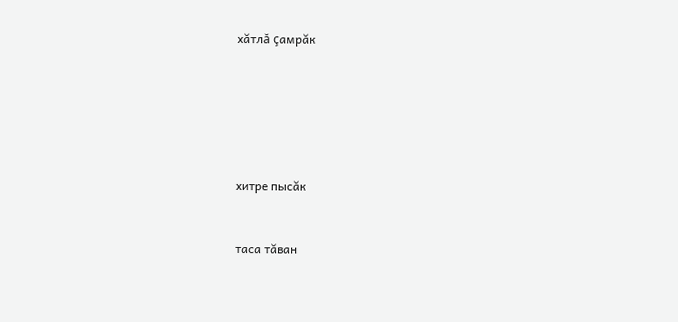хăтлă çамрăк






хитре пысăк


таса тăван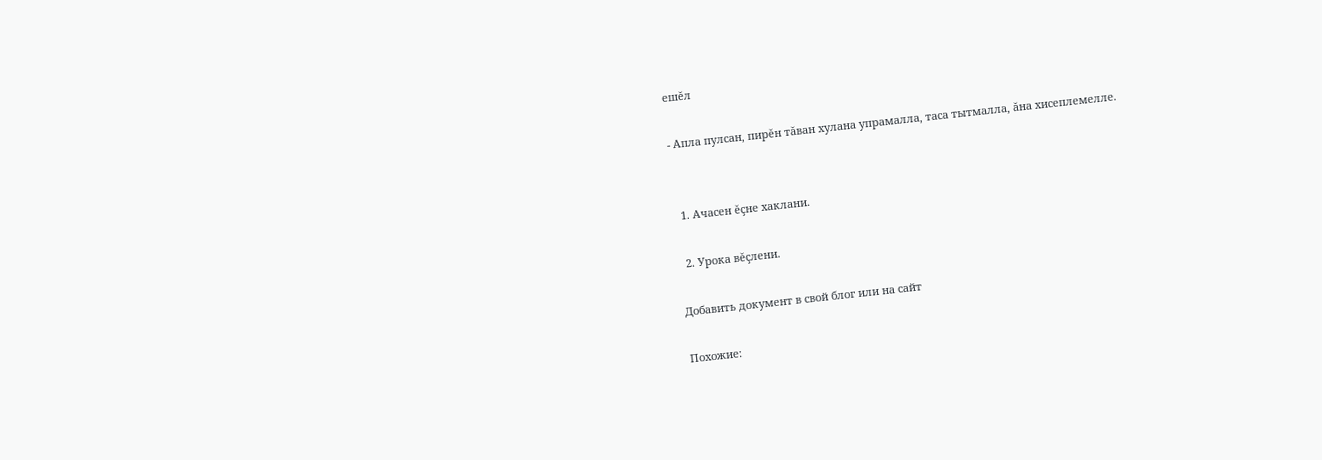ешĕл

- Апла пулсан, пирĕн тăван хулана упрамалла, таса тытмалла, ăна хисеплемелле.


  1. Ачасен ĕçне хаклани.

  2. Урока вĕçлени.

Добавить документ в свой блог или на сайт

Похожие: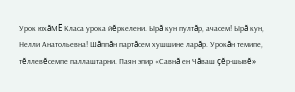Урок юхăМĔ Класа урока йĕркелени. Ырă кун пултăр, ачасем! Ырă кун, Нелли Анатольевна! Шăппăн партăсем хушшине ларăр. Урокăн темипе, тĕллевĕсемпе паллаштарни. Паян эпир «Савнă ен Чăваш çĕр-шывĕ»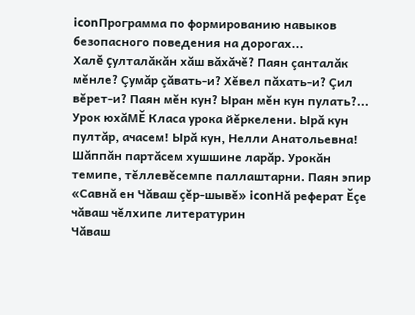iconПрограмма по формированию навыков безопасного поведения на дорогах...
Халĕ çулталăкăн хăш вăхăчĕ? Паян çанталăк мĕнле? Çумăр çăвать-и? Хĕвел пăхать-и? Çил вĕрет-и? Паян мĕн кун? Ыран мĕн кун пулать?...
Урок юхăМĔ Класа урока йĕркелени. Ырă кун пултăр, ачасем! Ырă кун, Нелли Анатольевна! Шăппăн партăсем хушшине ларăр. Урокăн темипе, тĕллевĕсемпе паллаштарни. Паян эпир «Савнă ен Чăваш çĕр-шывĕ» iconНă реферат Ĕçе чăваш чĕлхипе литературин
Чăваш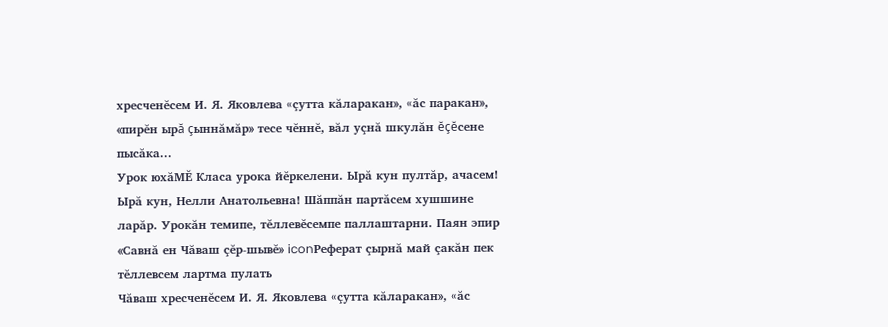хресченĕсем И. Я. Яковлева «çутта кăларакан», «ăс паракан», «пирĕн ырă çыннăмăр» тесе чĕннĕ, вăл уçнă шкулăн ĕçĕсене пысăка...
Урок юхăМĔ Класа урока йĕркелени. Ырă кун пултăр, ачасем! Ырă кун, Нелли Анатольевна! Шăппăн партăсем хушшине ларăр. Урокăн темипе, тĕллевĕсемпе паллаштарни. Паян эпир «Савнă ен Чăваш çĕр-шывĕ» iconРеферат çырнă май çакăн пек тĕллевсем лартма пулать
Чăваш хресченĕсем И. Я. Яковлева «çутта кăларакан», «ăс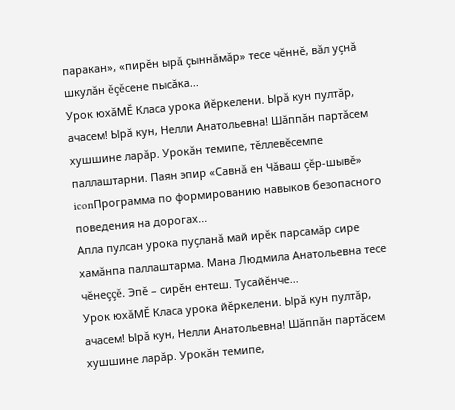паракан», «пирĕн ырă çыннăмăр» тесе чĕннĕ, вăл уçнă шкулăн ĕçĕсене пысăка...
Урок юхăМĔ Класа урока йĕркелени. Ырă кун пултăр, ачасем! Ырă кун, Нелли Анатольевна! Шăппăн партăсем хушшине ларăр. Урокăн темипе, тĕллевĕсемпе паллаштарни. Паян эпир «Савнă ен Чăваш çĕр-шывĕ» iconПрограмма по формированию навыков безопасного поведения на дорогах...
Апла пулсан урока пуçланă май ирĕк парсамăр сире хамăнпа паллаштарма. Мана Людмила Анатольевна тесе чĕнеççĕ. Эпĕ – сирĕн ентеш. Тусайĕнче...
Урок юхăМĔ Класа урока йĕркелени. Ырă кун пултăр, ачасем! Ырă кун, Нелли Анатольевна! Шăппăн партăсем хушшине ларăр. Урокăн темипе,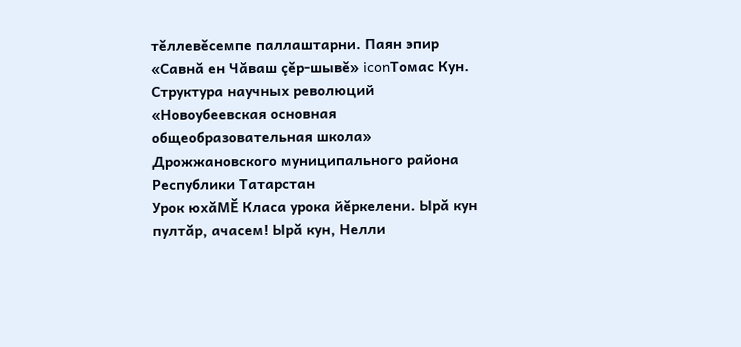тĕллевĕсемпе паллаштарни. Паян эпир «Савнă ен Чăваш çĕр-шывĕ» iconТомас Кун. Структура научных революций
«Новоубеевская основная общеобразовательная школа» Дрожжановского муниципального района Республики Татарстан
Урок юхăМĔ Класа урока йĕркелени. Ырă кун пултăр, ачасем! Ырă кун, Нелли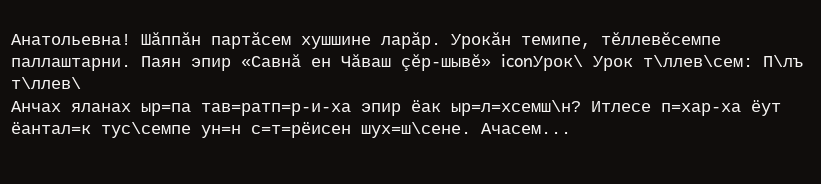Анатольевна! Шăппăн партăсем хушшине ларăр. Урокăн темипе, тĕллевĕсемпе паллаштарни. Паян эпир «Савнă ен Чăваш çĕр-шывĕ» iconУрок\ Урок т\ллев\сем: П\лъ т\ллев\
Анчах яланах ыр=па тав=ратп=р-и-ха эпир ёак ыр=л=хсемш\н? Итлесе п=хар-ха ёут ёантал=к тус\семпе ун=н с=т=рёисен шух=ш\сене. Ачасем...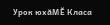Урок юхăМĔ Класа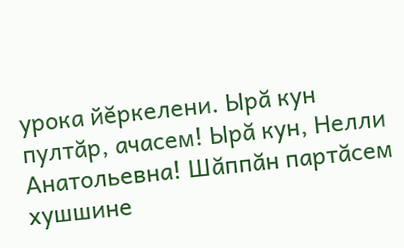урока йĕркелени. Ырă кун пултăр, ачасем! Ырă кун, Нелли Анатольевна! Шăппăн партăсем хушшине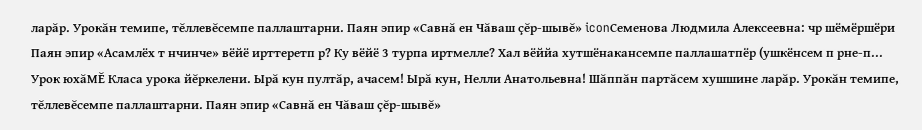ларăр. Урокăн темипе, тĕллевĕсемпе паллаштарни. Паян эпир «Савнă ен Чăваш çĕр-шывĕ» iconСеменова Людмила Алексеевна: чр шёмёршёри
Паян эпир «Асамлёх т нчинче» вёйё ирттеретп р? Ку вёйё 3 турпа иртмелле? Хал вёййа хутшёнакансемпе паллашатпёр (ушкёнсем п рне-п...
Урок юхăМĔ Класа урока йĕркелени. Ырă кун пултăр, ачасем! Ырă кун, Нелли Анатольевна! Шăппăн партăсем хушшине ларăр. Урокăн темипе, тĕллевĕсемпе паллаштарни. Паян эпир «Савнă ен Чăваш çĕр-шывĕ»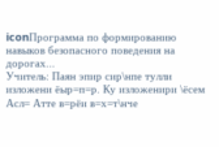iconПрограмма по формированию навыков безопасного поведения на дорогах...
Учитель: Паян эпир сир\нпе тулли изложени ёыр=п=р. Ку изложенири \ёсем Асл= Атте в=рёи в=х=т\нче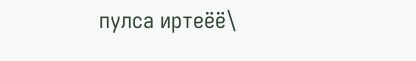пулса иртеёё\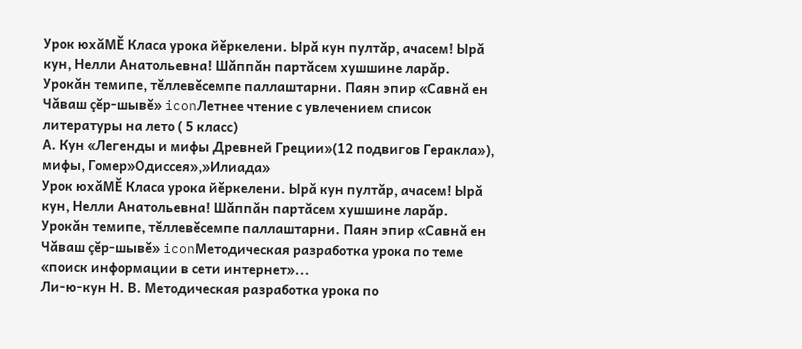Урок юхăМĔ Класа урока йĕркелени. Ырă кун пултăр, ачасем! Ырă кун, Нелли Анатольевна! Шăппăн партăсем хушшине ларăр. Урокăн темипе, тĕллевĕсемпе паллаштарни. Паян эпир «Савнă ен Чăваш çĕр-шывĕ» iconЛетнее чтение с увлечением список литературы на лето ( 5 класс)
А. Кун «Легенды и мифы Древней Греции»(12 подвигов Геракла»), мифы, Гомер»Одиссея»,»Илиада»
Урок юхăМĔ Класа урока йĕркелени. Ырă кун пултăр, ачасем! Ырă кун, Нелли Анатольевна! Шăппăн партăсем хушшине ларăр. Урокăн темипе, тĕллевĕсемпе паллаштарни. Паян эпир «Савнă ен Чăваш çĕр-шывĕ» iconМетодическая разработка урока по теме «поиск информации в сети интернет»...
Ли-ю-кун Н. В. Методическая разработка урока по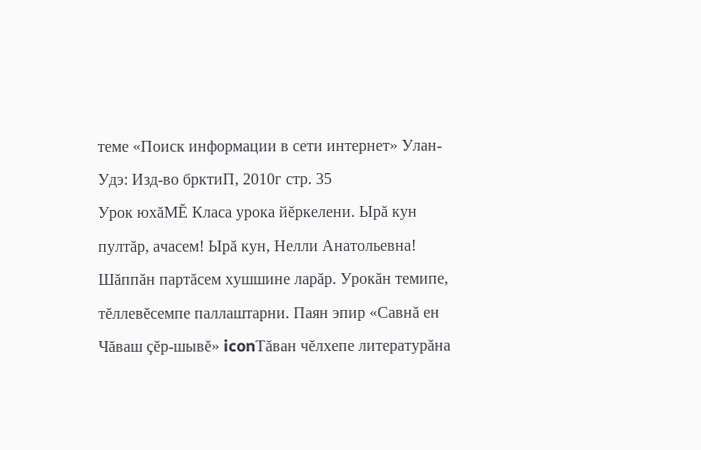теме «Поиск информации в сети интернет» Улан-Удэ: Изд-во брктиП, 2010г стр. 35
Урок юхăМĔ Класа урока йĕркелени. Ырă кун пултăр, ачасем! Ырă кун, Нелли Анатольевна! Шăппăн партăсем хушшине ларăр. Урокăн темипе, тĕллевĕсемпе паллаштарни. Паян эпир «Савнă ен Чăваш çĕр-шывĕ» iconТăван чĕлхепе литературăна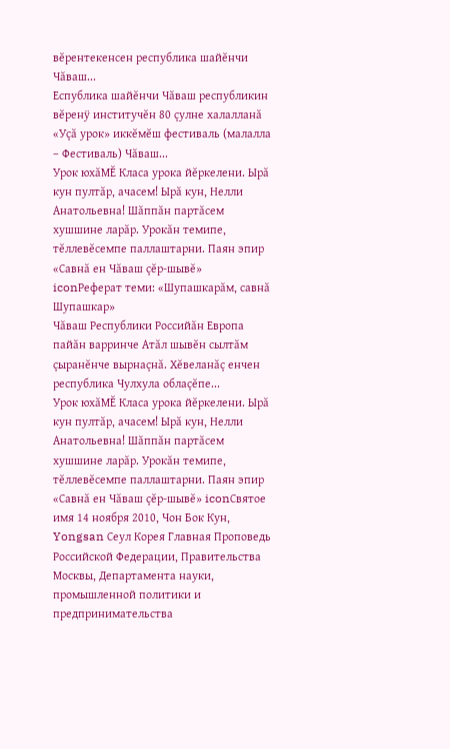вĕрентекенсен республика шайĕнчи Чăваш...
Еспублика шайĕнчи Чăваш республикин вĕренÿ институчĕн 80 çулне халалланă «Уçă урок» иккĕмĕш фестиваль (малалла – Фестиваль) Чăваш...
Урок юхăМĔ Класа урока йĕркелени. Ырă кун пултăр, ачасем! Ырă кун, Нелли Анатольевна! Шăппăн партăсем хушшине ларăр. Урокăн темипе, тĕллевĕсемпе паллаштарни. Паян эпир «Савнă ен Чăваш çĕр-шывĕ» iconРеферат теми: «Шупашкарăм, савнă Шупашкар»
Чăваш Республики Российăн Европа пайăн варринче Атăл шывĕн сылтăм çыранĕнче вырнаçнă. Хĕвеланăç енчен республика Чулхула облаçĕпе...
Урок юхăМĔ Класа урока йĕркелени. Ырă кун пултăр, ачасем! Ырă кун, Нелли Анатольевна! Шăппăн партăсем хушшине ларăр. Урокăн темипе, тĕллевĕсемпе паллаштарни. Паян эпир «Савнă ен Чăваш çĕр-шывĕ» iconСвятое имя 14 ноября 2010, Чон Бок Кун, Yongsan Сеул Корея Главная Проповедь
Российской Федерации, Правительства Москвы, Департамента науки, промышленной политики и предпринимательства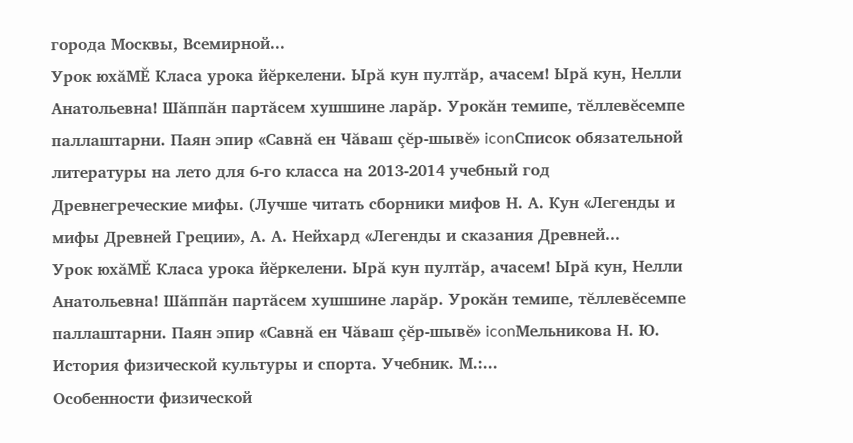города Москвы, Всемирной...
Урок юхăМĔ Класа урока йĕркелени. Ырă кун пултăр, ачасем! Ырă кун, Нелли Анатольевна! Шăппăн партăсем хушшине ларăр. Урокăн темипе, тĕллевĕсемпе паллаштарни. Паян эпир «Савнă ен Чăваш çĕр-шывĕ» iconСписок обязательной литературы на лето для 6-го класса на 2013-2014 учебный год
Древнегреческие мифы. (Лучше читать сборники мифов Н. А. Кун «Легенды и мифы Древней Греции», А. А. Нейхард «Легенды и сказания Древней...
Урок юхăМĔ Класа урока йĕркелени. Ырă кун пултăр, ачасем! Ырă кун, Нелли Анатольевна! Шăппăн партăсем хушшине ларăр. Урокăн темипе, тĕллевĕсемпе паллаштарни. Паян эпир «Савнă ен Чăваш çĕр-шывĕ» iconМельникова Н. Ю. История физической культуры и спорта. Учебник. М.:...
Особенности физической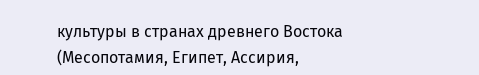культуры в странах древнего Востока (Месопотамия, Египет, Ассирия,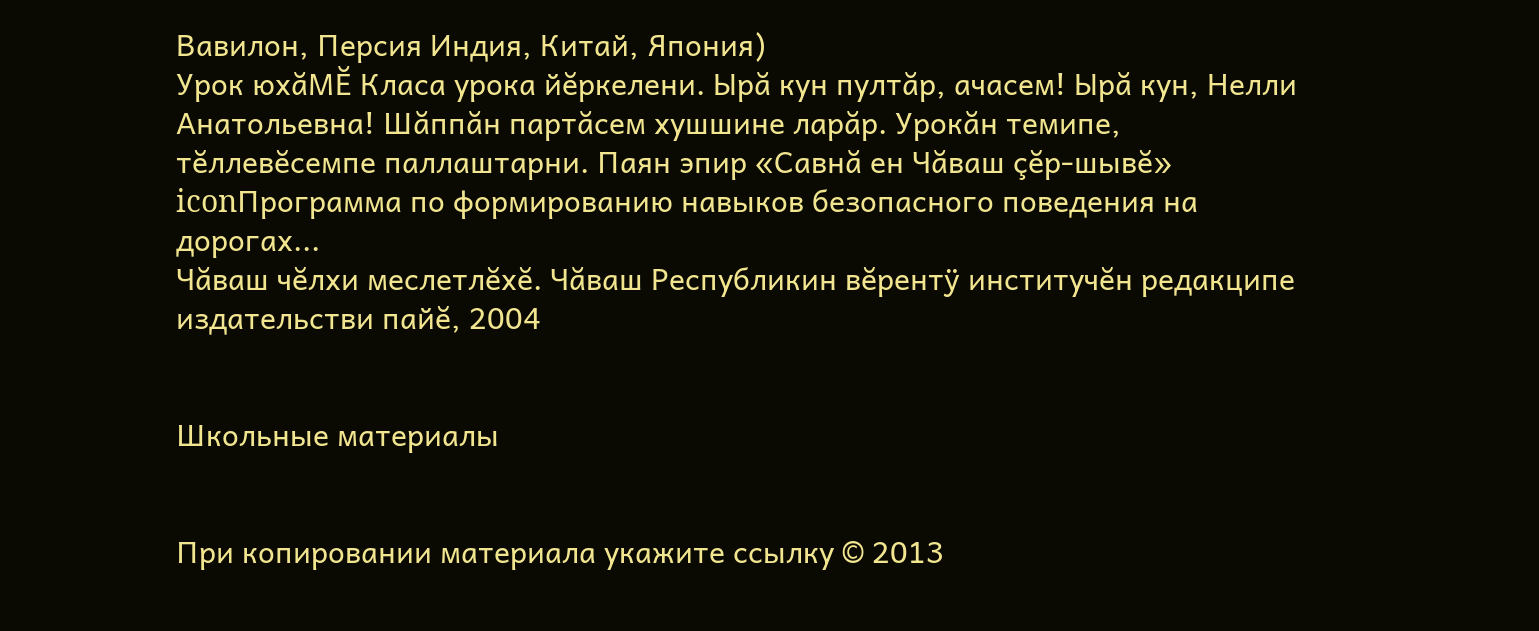Вавилон, Персия Индия, Китай, Япония)
Урок юхăМĔ Класа урока йĕркелени. Ырă кун пултăр, ачасем! Ырă кун, Нелли Анатольевна! Шăппăн партăсем хушшине ларăр. Урокăн темипе, тĕллевĕсемпе паллаштарни. Паян эпир «Савнă ен Чăваш çĕр-шывĕ» iconПрограмма по формированию навыков безопасного поведения на дорогах...
Чăваш чĕлхи меслетлĕхĕ. Чăваш Республикин вĕрентÿ институчĕн редакципе издательстви пайĕ, 2004


Школьные материалы


При копировании материала укажите ссылку © 2013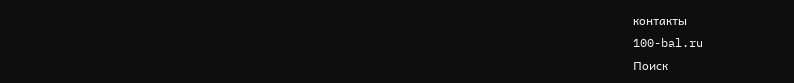контакты
100-bal.ru
Поиск